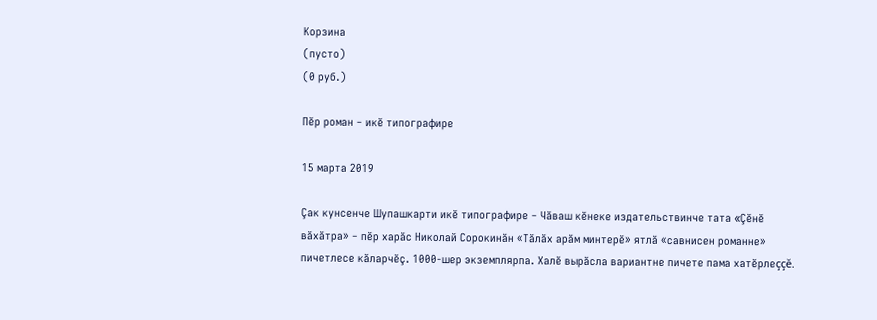Корзина
(пусто)
(0 руб.)

Пĕр роман ‒ икĕ типографире

15 марта 2019

Çак кунсенче Шупашкарти икĕ типографире ‒ Чăваш кĕнеке издательствинче тата «Çĕнĕ вăхăтра» ‒ пĕр харăс Николай Сорокинăн «Тăлăх арăм минтерĕ» ятлă «савнисен романне» пичетлесе кăларчĕç. 1000-шер экземплярпа. Халĕ вырăсла вариантне пичете пама хатĕрлеççĕ.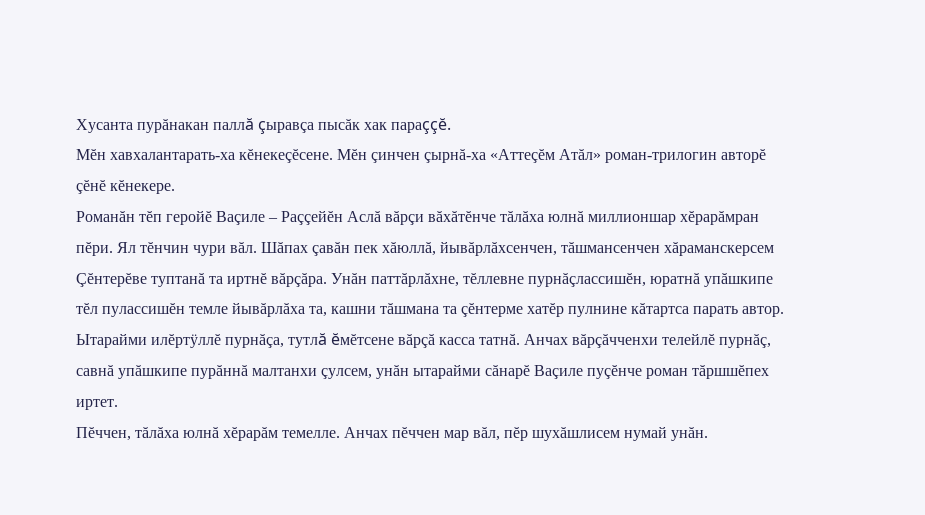Хусанта пурăнакан паллă çыравçа пысăк хак параççĕ.
Мĕн хавхалантарать-ха кĕнекеçĕсене. Мĕн çинчен çырнă-ха «Аттеçĕм Атăл» роман-трилогин авторĕ çĕнĕ кĕнекере.
Романăн тĕп геройĕ Ваçиле ‒ Раççейĕн Аслă вăрçи вăхăтĕнче тăлăха юлнă миллионшар хĕрарăмран пĕри. Ял тĕнчин чури вăл. Шăпах çавăн пек хăюллă, йывăрлăхсенчен, тăшмансенчен хăраманскерсем Çĕнтерĕве туптанă та иртнĕ вăрçăра. Унăн паттăрлăхне, тĕллевне пурнăçлассишĕн, юратнă упăшкипе тĕл пулассишĕн темле йывăрлăха та, кашни тăшмана та çĕнтерме хатĕр пулнине кăтартса парать автор.
Ытарайми илĕртÿллĕ пурнăçа, тутлă ĕмĕтсене вăрçă касса татнă. Анчах вăрçăчченхи телейлĕ пурнăç, савнă упăшкипе пурăннă малтанхи çулсем, унăн ытарайми сăнарĕ Ваçиле пуçĕнче роман тăршшĕпех иртет.
Пĕччен, тăлăха юлнă хĕрарăм темелле. Анчах пĕччен мар вăл, пĕр шухăшлисем нумай унăн.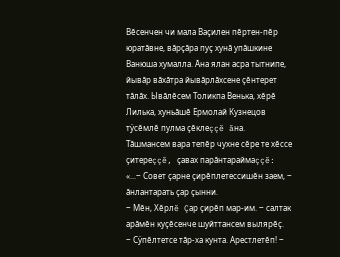Вĕсенчен чи мала Ваçилен пĕртен-пĕр юратăвне, вăрçăра пуç хунă упăшкине Ванюша хумалла. Ăна ялан асра тытнипе, йывăр вăхăтра йывăрлăхсене çĕнтерет тăлăх. Ывăлĕсем Толикпа Венька, хĕрĕ Лилька, хуньăшĕ Ермолай Кузнецов тÿсĕмлĕ пулма çĕклеççĕ ăна.
Тăшмансем вара тепĕр чухне сĕре те хĕссе çитереççĕ, çавах парăнтараймаççĕ:
«...‒ Совет çарне çирĕплетессишĕн заем, ‒ ăнлантарать çар çынни.
‒ Мĕн, Хĕрлĕ Çар çирĕп мар-им. ‒ салтак арăмĕн куçĕсенче шуйттансем вылярĕç.
‒ Сÿпĕлтетсе тăр-ха кунта. Арестлетĕп! ‒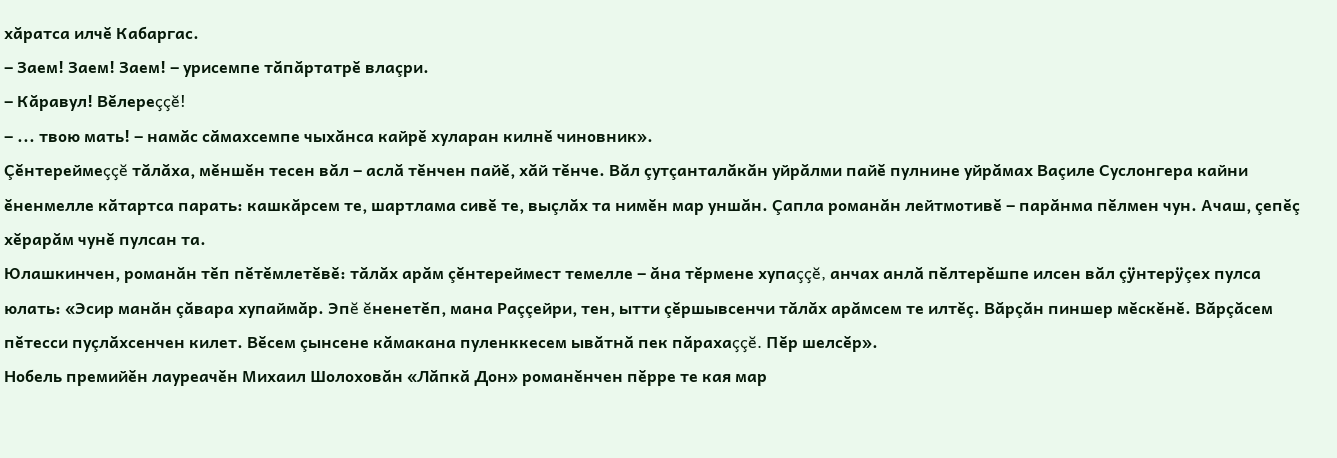хăратса илчĕ Кабаргас.
‒ Заем! Заем! Заем! ‒ урисемпе тăпăртатрĕ влаçри.
‒ Кăравул! Вĕлереççĕ!
‒ ... твою мать! ‒ намăс сăмахсемпе чыхăнса кайрĕ хуларан килнĕ чиновник».
Çĕнтереймеççĕ тăлăха, мĕншĕн тесен вăл ‒ аслă тĕнчен пайĕ, хăй тĕнче. Вăл çутçанталăкăн уйрăлми пайĕ пулнине уйрăмах Ваçиле Суслонгера кайни ĕненмелле кăтартса парать: кашкăрсем те, шартлама сивĕ те, выçлăх та нимĕн мар уншăн. Çапла романăн лейтмотивĕ ‒ парăнма пĕлмен чун. Ачаш, çепĕç хĕрарăм чунĕ пулсан та.
Юлашкинчен, романăн тĕп пĕтĕмлетĕвĕ: тăлăх арăм çĕнтереймест темелле ‒ ăна тĕрмене хупаççĕ, анчах анлă пĕлтерĕшпе илсен вăл çÿнтерÿçех пулса юлать: «Эсир манăн çăвара хупаймăр. Эпĕ ĕненетĕп, мана Раççейри, тен, ытти çĕршывсенчи тăлăх арăмсем те илтĕç. Вăрçăн пиншер мĕскĕнĕ. Вăрçăсем пĕтесси пуçлăхсенчен килет. Вĕсем çынсене кăмакана пуленккесем ывăтнă пек пăрахаççĕ. Пĕр шелсĕр».
Нобель премийĕн лауреачĕн Михаил Шолоховăн «Лăпкă Дон» романĕнчен пĕрре те кая мар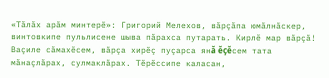«Тăлăх арăм минтерĕ»: Григорий Мелехов, вăрçăпа юмăлнăскер, винтовкипе пульлисене шыва пăрахса путарать. Кирлĕ мар вăрçă! Ваçиле сăмахĕсем, вăрçа хирĕç пуçарса янă ĕçĕсем тата мăнаçлăрах, сулмаклăрах. Тĕрĕссипе каласан,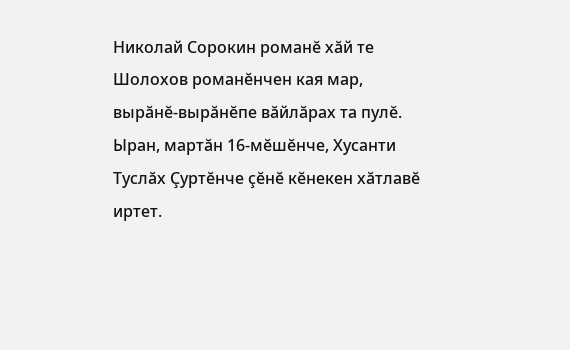Николай Сорокин романĕ хăй те Шолохов романĕнчен кая мар, вырăнĕ-вырăнĕпе вăйлăрах та пулĕ.
Ыран, мартăн 16-мĕшĕнче, Хусанти Туслăх Çуртĕнче çĕнĕ кĕнекен хăтлавĕ иртет.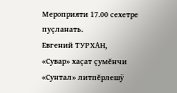Мероприяти 17.00 сехетре пуçланать.
Евгений ТУРХАН,
«Сувар» хаçат çумĕнчи «Сунтал» литпĕрлешÿ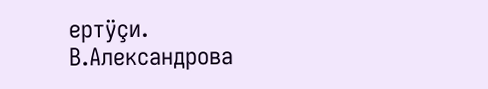ертÿçи.
В.Александрова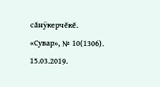сăнÿкерчĕкĕ.
«Сувар», № 10(1306).
15.03.2019.